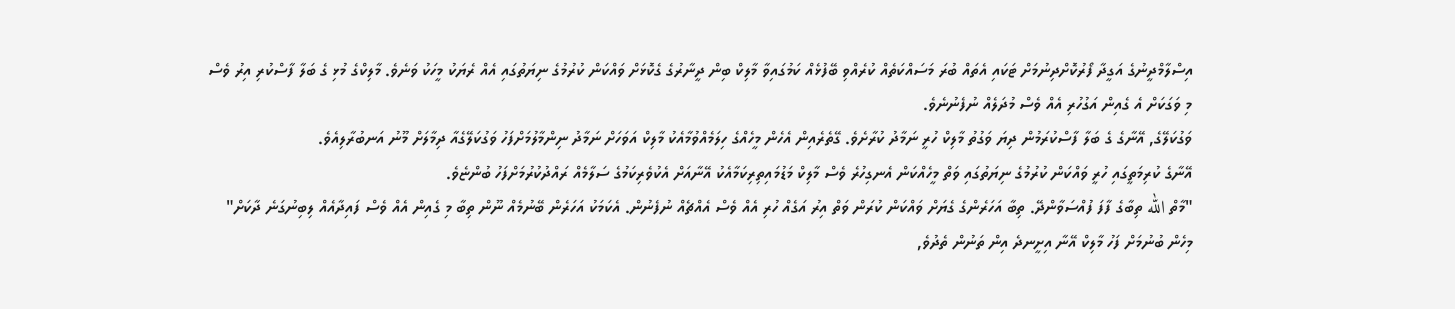އިސްލާމްދީނުގެ އަގީދާ ފޯރުކޮށްދިނުމަށް ޓަކައި އެތައް ބުރަ މަސައްކަތެއް ކުރެއްވި ބޭފުޅެއް ކަމުގައިވާ މާލިކް ބިން ދީނާރުގެ ގެކޮޅަށް ވައްކަން ކުރުމުގެ ނިޔަތުގައި އެއް ރެޔަކު މީހަކު ވަނެވެ. މާލިކްގެ މުޅި ގެ ބަލާ ފާސްކުރި އިރު ވެސް މި ވަގަކަށް އެ ގެއިން އަގުހުރި އެއް ވެސް މުދަލެއް ނުފެނުނެވެ.
ވަގުކަލޭގެ, އޭނާގެ ގެ ބަލާ ފާސްކުރަމުން ދިޔަ ވަގުތު މާލިކް ހުރީ ނަމާދު ކުރާށެވެ. ގޭތެރެއިން އެހެން މީހެއްގެ ހިލަމެއްވުމާއެކު މާލިކް އަވަހަށް ނަމާދު ނިންމާލުމަށްފަހު ވަގުކަލޭގެއާ ދިމާލަށް މޫނު އަނބުރާލިއެވެ.
އޭނާގެ ކުރިމަތީގައި ހުރީ ވައްކަން ކުރުމުގެ ނިޔަތުގައި ވަތް މީހެއްކަން އެނގިހުރެ ވެސް މާލިކް މަޑުމައިތިރިކަމާއެކު އޭނާއަށް އެކުވެރިކަމުގެ ސަލާމެއް ރައްދުކުރުމަށްފަހު ބުންޏެވެ.
"މާތް الله ތިބާގެ ފާފަ ފުއްސަވާންދޭ. ތިބާ އަހަރެންގެ ގެޔަށް ވައްކަން ކުރަން ވަތް އިރު އަގެއް ހުރި އެއް ވެސް އެއްޗެއް ނުފެނުން. އެކަމަކު އަހަރެން ބޭނުމެއް ނޫން ތިބާ މި ގެއިން އެއް ވެސް ފައިދާއެއް ލިބިނުގަނެ ދާކަށް" މިހެން ބުނުމަށް ފަހު މާލިކް އޭނާ އިށީނދެ އިން ތަނުން ތެދުވެ,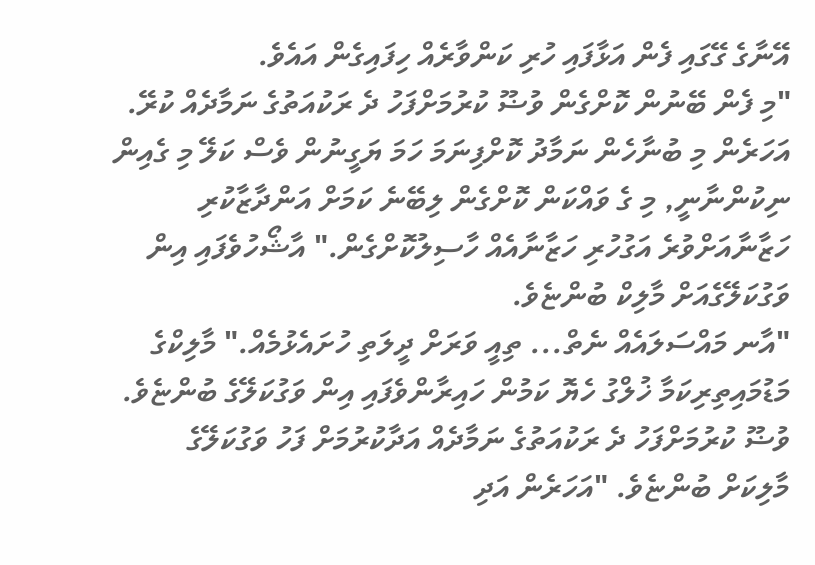އޭނާގެ ގޭގައި ފެން އަޅާފައި ހުރި ކަންވާރެއް ހިފައިގެން އައެވެ.
"މި ފެން ބޭނުން ކޮށްގެން ވުޟޫ ކުރުމަށްފަހު ދެ ރަކުއަތުގެ ނަމާދެއް ކުރޭ. އަހަރެން މި ބުނާހެން ނަމާދު ކޮށްފިނަމަ ހަމަ ޔަގީނުން ވެސް ކަލޭ މި ގެއިން ނިކުންނާނީ, މި ގެ ވައްކަން ކޮށްގެން ލިބޭނެ ކަމަށް އަންދާޒާކުރި ހަޒާނާއަށްވުރެ އަގުހުރި ހަޒާނާއެއް ހާސިލުކޮށްގެން." އާޝޯހުވެފައި އިން ވަގުކަލޭގެއަށް މާލިކް ބުންޏެވެ.
"އާނ މައްސަލައެއް ނެތް... ތިއީ ވަރަށް ދީލަތި ހުށައެޅުމެއް." މާލިކްގެ މަޑުމައިތިރިކަމާ ޚުލްގު ހެޔޮ ކަމުން ހައިރާންވެފައި އިން ވަގުކަލޭގެ ބުންޏެވެ.
ވުޟޫ ކުރުމަށްފަހު ދެ ރަކުއަތުގެ ނަމާދެއް އަދާކުރުމަށް ފަހު ވަގުކަލޭގެ މާލިކަށް ބުންޏެވެ. "އަހަރެން އަދި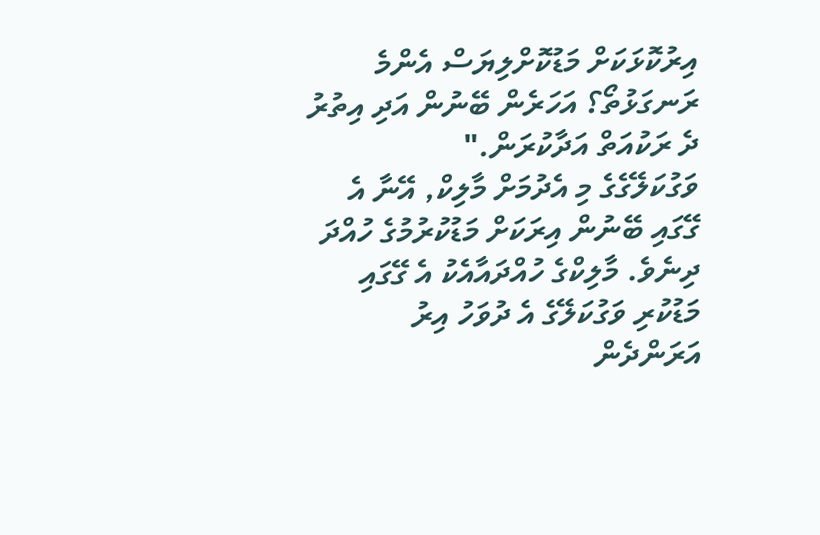އިރުކޮޅަކަށް މަޑުކޮށްލިޔަސް އެންމެ ރަނގަޅުތޯ؟ އަހަރެން ބޭނުން އަދި އިތުރު ދެ ރަކުއަތް އަދާކުރަން."
ވަގުކަލޭގެގެ މި އެދުމަށް މާލިކް, އޭނާ އެ ގޭގައި ބޭނުން އިރަކަށް މަޑުކުރުމުގެ ހުއްދަ ދިނެވެ. މާލިކްގެ ހުއްދައާއެކު އެ ގޭގައި މަޑުކުރި ވަގުކަލޭގެ އެ ދުވަހު އިރު އަރަންދެން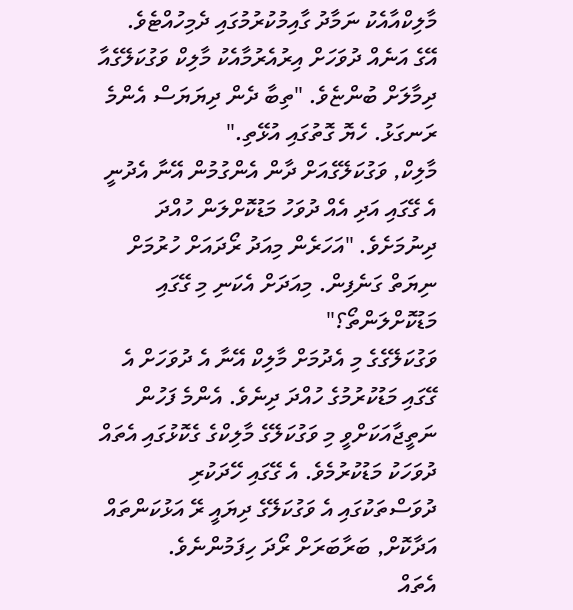މާލިކްއާއެކު ނަމާދު ގާއިމުކުރުމުގައި ދެމިހުއްޓެވެ.
އޭގެ އަނެއް ދުވަހަށް އިރުއެރުމާއެކު މާލިކް ވަގުކަލޭގެއާ ދިމާލަށް ބުންޏެވެ. "ތިބާ ދެން ދިޔަޔަސް އެންމެ ރަނގަޅު. ހެޔޮ ގޮތުގައި އުޅޭތި."
މާލިކް, ވަގުކަލޭގެއަށް ދާން އެންގުމުން އޭނާ އެދުނީ އެ ގޭގައި އަދި އެއް ދުވަހު މަޑުކޮށްލަން ހުއްދަ ދިނުމަށެވެ. "އަހަރެން މިއަދު ރޯދައަށް ހުރުމަށް ނިޔަތް ގަނެފިން. މިއަދަށް އެކަނި މި ގޭގައި މަޑުކޮށްލަންތޯ؟"
ވަގުކަލޭގެގެ މި އެދުމަށް މާލިކް އޭނާ އެ ދުވަހަށް އެ ގޭގައި މަޑުކުރުމުގެ ހުއްދަ ދިނެވެ. އެންމެ ފަހުން ނަތީޖާއަކަށްވީ މި ވަގުކަލޭގެ މާލިކްގެ ގެކޮޅުގައި އެތައް ދުވަހަކު މަޑުކުރުމެވެ. އެ ގޭގައި ހޭދަކުރި ދުވަސްތަކުގައި އެ ވަގުކަލޭގެ ދިޔައީ ރޭ އަޅުކަންތައް އަދާކޮށް, ބަރާބަރަށް ރޯދަ ހިފަމުންނެވެ.
އެތައް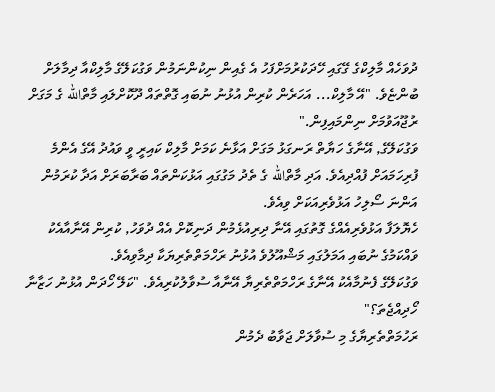ދުވަހެއް މާލިކްގެ ގޭގައި ހޭދަކުރުމަށްފަހު އެ ގެއިން ނިކުންނަމުން ވަގުކަލޭގެ މާލިކްއާ ދިމާލަށް ބުންޏެވެ. "އޭ މާލިކް... އަހަރެން ކުރިން އުޅުނު ނުބައި ގޮތްތައް ދޫކޮށްލައި މާތްالله ގެ މަގަށް ރުޖޫއަވުމަށް ނިންމައިފިން."
ވަގުކަލޭގެ, އޭނާގެ ހަޔާތް ރަނގަޅު މަގަށް އަޅާނެ ކަމަށް މާލިކް ކައިރީ ވީ ވައުދު އޭގެ އެންމެ ފުރިހަމައަށް ފުއްދިއެވެ. އަދި މާތްالله ގެ ތެދު މަގުގައި އަޅުކަންތައް ބަރާބަރަށް އަދާ ކުރަމުން އަންނަ ސޯލިހު އަޅުވެރިއަކަށް ވިއެވެ.
ހެޔޮލަފާ އަޅުވެރިއެއްގެ ގޮތުގައި އޭނާ ދިރިއުޅެމުން ދަނިކޮށް އެއް ދުވަހު, ކުރިން އޭނާއާއެކު ވައްކަމުގެ ނުބައި އަމަލުގައި މަޝްއޫލުވެ އުޅުނު ރަހްމަތްތެރިޔަކާ ދިމާވިއެވެ.
ވަގުކަލޭގެ ފެނުމާއެކު އޭނާގެ ރަހްމަތްތެރިޔާ އޭނާއާ ސުވާލުކުރިއެވެ. "ކަލޭ ހޯދަން އުޅުނު ހަޒާނާ ހޯދިއްޖެތަ؟"
ރަހުމަތްތެރިޔާގެ މި ސުވާލަށް ޖަވާބު ދެމުން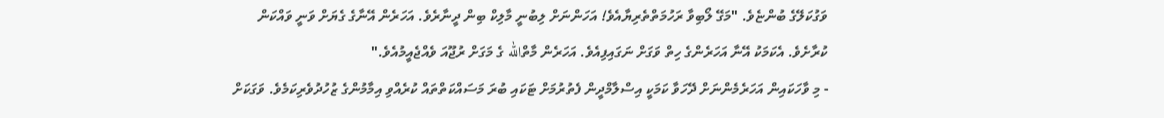ވަގުކަލޭގެ ބުންޏެވެ. "މަގޭ ލޯބިވާ ރަހުމަތްތެރިޔާއެވެ! އަހަންނަށް ލިބުނީ މާލިކް ބިން ދީނާރެވެ. އަހަރެން އޭނާގެ ގެޔަށް ވަނީ ވައްކަން ކުރާށެވެ. އެކަމަކު އޭނާ އަހަރެންގެ ހިތް ވަގަށް ނަގައިފިއެވެ. އަހަރެން މާތްالله ގެ މަގަށް ރުޖޫއަ ވެއްޖެއީމުއެވެ."
- މި ވާހަކައިން އަހަރެމެންނަށް ދޭހަވާ ކަމަކީ އިސްލާމްދީން ފެތުރުމަށް ޓަކައި ބުރަ މަސައްކަތްތައް ކުރެއްވި އިމާމުންގެ ޒުހުދުވެރިކަމެވެ. ވަގަކަށް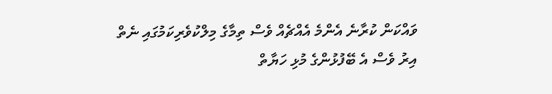ވައްކަން ކުރާނެ އެންމެ އެއްޗެއް ވެސް ތިމާގެ މިލްކުވެރިކަމުގައި ނެތް އިރު ވެސް އެ ބޭފުޅުންގެ މުޅި ހަޔާތް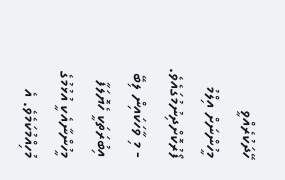ހޭދަކުރެއްވީ މީހުންނަށް އިލްމު ފޯރުކޮށްދިނުމުގައެވެ.
- މި ވާހަކައިން ލިބޭ އިބުރަތަކީ ހެޔޮލަފާ މީހުންނާއެކީ އުޅުމުގެ މުހިއްމުކަމެވެ. އެ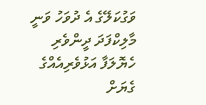ވަގުކަލޭގެ އެ ދުވަހު ވަނީ މާލިކްފަދަ ދީންވެރި ހެޔޮލަފާ އަޅުވެރިއެއްގެ ގެޔަށް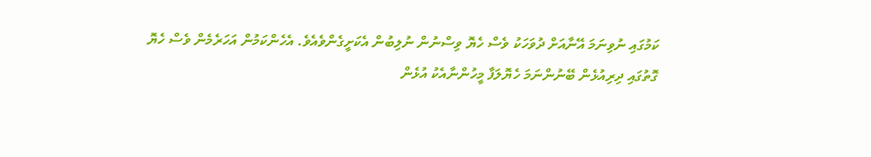ކަމުގައި ނުވިނަމަ އޭނާއަށް ދުވަހަކު ވެސް ހެޔޮ ވިސްނުން ނުލިބުން އެކަށީގެންވެއެވެ. އެހެންކަމުން އަހަރެމެން ވެސް ހެޔޮ ގޮތުގައި ދިރިއުޅެން ބޭނުންނަމަ ހެޔޮލަފާ މީހުންނާއެކު އުޅެން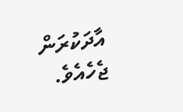އާދަކުރަން ޖެހެއެވެ.